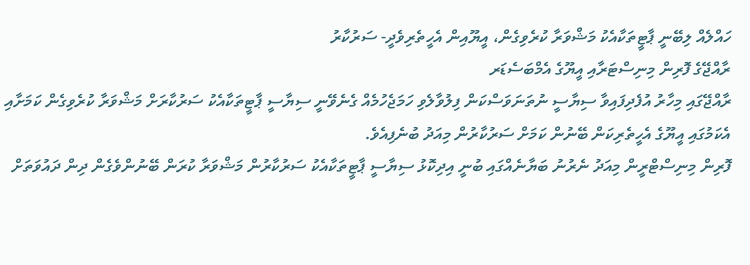ހައްލެއް ލިބޭނީ ޕާޓީތަކާއެކު މަޝްވަރާ ކުރެވިގެން، އީޔޫއިން އެހީތެރިވެދީ- ސަރުކާރު
ރާއްޖޭގެ ފޮރިން މިނިސްޓަރާއި އީޔޫގެ އެމްބަސެޑަރ
ރާއްޖޭގައި މިހާރު އުފެދިފައިވާ ސިޔާސީ ނުތަނަވަސްކަން ފިލުވާލެވި ހަމަޖެހުމެއް ގެނެވޭނީ ސިޔާސީ ޕާޓީތަކާއެކު ސަރުކާރަށް މަޝްވަރާ ކުރެވިގެން ކަމަށާއި އެކަމުގައި އީޔޫގެ އެހީތެރިކަން ބޭނުން ކަމަށް ސަރުކާރުން މިއަދު ބުނެފިއެވެ.
ފޮރިން މިނިސްޓްރީން މިއަދު ނެރުނު ބަޔާނެއްގައި ބުނީ އިދިކޮޅު ސިޔާސީ ޕާޓީތަކާއެކު ސަރުކާރުން މަޝްވަރާ ކުރަން ބޭނުންވެގެން ދިން ދައުވަތަށް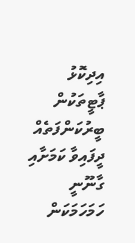އިދިކޮޅު ޕާޓީތަކުން ބީރުކަންފަތެއް ދީފައިވާ ކަމަށާއި ގާނޫނީ ހަމަހަމަކަން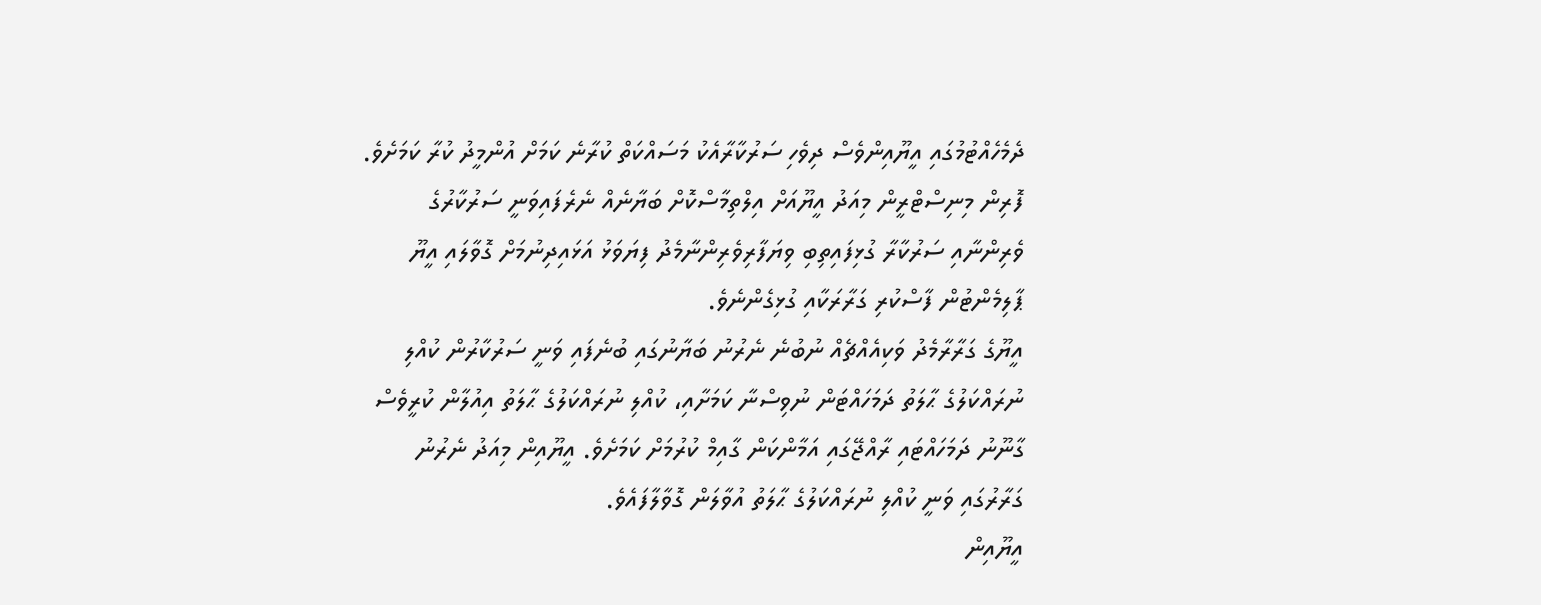ދެމެހެއްޓުމުގައި އީޔޫއިންވެސް ދިވެހި ސަރުކާރާއެކު މަސައްކަތް ކުރާނެ ކަމަށް އުންމީދު ކުރާ ކަމަށެވެ.
ފޮރިން މިނިސްޓްރީން މިއަދު އީޔޫއަށް އިލްތިމާސްކޮށް ބަޔާނެއް ނެރެފައިވަނީ ސަރުކާރުގެ ވެރިންނާއި ސަރުކާރާ ގުޅިފައިތިބި ވިޔަފާރިވެރިންނާމެދު ފިޔަވަޅު އަޅައިދިނުމަށް ގޮވާލައި އީޔޫ ޕާލިމެންޓުން ފާސްކުރި ގަރާރަކާއި ގުޅިގެންނެވެ.
އީޔޫގެ ގަރާރާމެދު ވަކިއެއްޗެއް ނުބުނެ ނެރުނު ބަޔާނުގައި ބުނެފައި ވަނީ ސަރުކާރުން ކުއްލި ނުރައްކަލުގެ ޙާލަތު ދަމަހައްޓަން ނުވިސްނާ ކަމަށާއި، ކުއްލި ނުރައްކަލުގެ ޙާލަތު އިއުލާން ކުރީވެސް ގާނޫނު ދަމަހައްޓައި ރާއްޖޭގައި އަމާންކަން ގާއިމް ކުރުމަށް ކަމަށެވެ. އީޔޫއިން މިއަދު ނެރުނު ގަރާރުގައި ވަނީ ކުއްލި ނުރައްކަލުގެ ޙާލަތު އުވާލަން ގޮވާލާފައެވެ.
އީޔޫއިން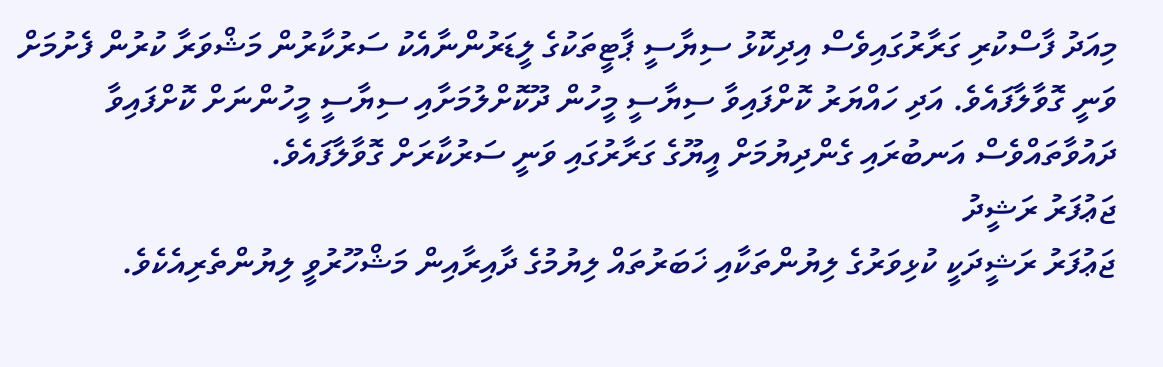މިއަދު ފާސްކުރި ގަރާރުގައިވެސް އިދިކޮޅު ސިޔާސީ ޕާޓީތަކުގެ ލީޑަރުންނާއެކު ސަރުކާރުން މަޝްވަރާ ކުރުން ފެށުމަށް ވަނީ ގޮވާލާފައެވެ. އަދި ހައްޔަރު ކޮށްފައިވާ ސިޔާސީ މީހުން ދޫކޮށްލުމަށާއި ސިޔާސީ މީހުންނަށް ކޮށްފައިވާ ދައުވާތައްވެސް އަނބުރައި ގެންދިޔުމަށް އީޔޫގެ ގަރާރުގައި ވަނީ ސަރުކާރަށް ގޮވާލާފައެވެ.
ޖަޢުފަރު ރަޝީދު
ޖަޢުފަރު ރަޝީދަކީ ކުޅިވަރުގެ ލިޔުންތަކާއި ޚަބަރުތައް ލިޔުމުގެ ދާއިރާއިން މަޝްހޫރުވީ ލިޔުންތެރިއެކެވެ.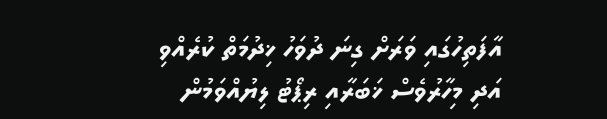އާފަތިހުގައި ވަރަށް ގިނަ ދުވަހު ޚިދުމަތް ކުރެއްވި އަދި މިހާރުވެސް ޚަބަރާއި ރިޕޯޓު ލިޔުއްވަމުން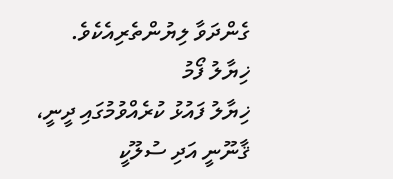ގެންދަވާ ލިޔުންތެރިއެކެވެ.
ޚިޔާލު ފޯމު
ޚިޔާލު ފައުޅު ކުރެއްވުމުގައި ދީނީ، ޤާނޫނީ އަދި ސުލޫކީ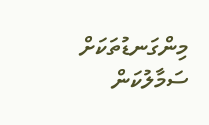މިންގަނޑުތަކަށް ސަމާލުކަން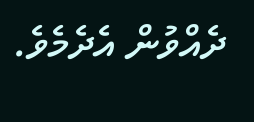ދެއްވުން އެދެމެވެ.